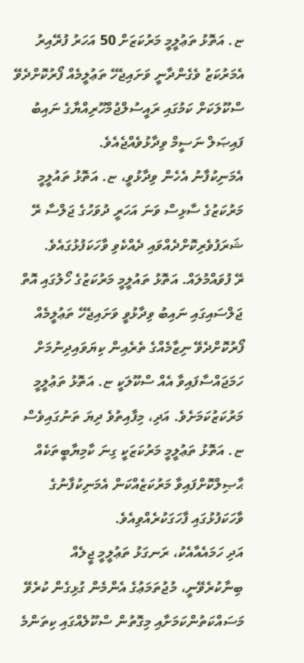ޏ. އަތޮޅު ތަޢުލީމީ މަރުކަޒަށް 50 އަހަރު ފުރޭއިރު އެމަރުކަޒު ވެގެންދާނީ ވަށައިޖެހޭ ތަޢުލީމެއް ފޯރުކޮށްދެވޭ ސްކޫލަކަށް ކަމުގައި ރައީސުލްޖުމްހޫރިއްޔާގެ ނައިބު ފައިޞަލް ނަސީމް ވިދާޅުވެއްޖެއެވެ.
އެމަނިކުފާނު އެހެން ވިދާޅުވީ، ޏ. އަތޮޅު ތައުލީމީ މަރުކަޒުގެ ސާޅިސް ވަނަ އަހަރީ ދުވަހުގެ ޖަލްސާ ރޭ ޝަރަފުވެރިކޮށްދެއްވައި ދެއްކެވި ވާހަކަފުޅުގައެވެ.
ރޭ ފުވައްމުލައް. އަތޮޅު ތައުލީމީ މަރުކަޒުގެ ހޯލުގައި އޮތް ޖަލްސައިގައި ނައިބު ވިދާޅުވީ ވަށައިޖެހޭ ތަޢުލީމެއް ފޯރުކޮށްދެވޭ ނިޒާމެއްގެ ތެރެއިން ކިޔަވައިދިނުމަށް ހަމަޖައްސާފައިވާ އެއް ސްކޫލަކީ ޏ. އަތޮޅު ތަޢުލީމީ މަރުކަޒުކަމަށެވެ. އަދި، މިފާއިތުވެ ދިޔަ ތަނުގައިވެސް ޏ. އަތޮޅު ތަޢުލީމީ މަރުކަޒަކީ ގިނަ ކާމިޔާބީތަކެއް ޙާޞިލްކޮށްފައިވާ މަރުކަޒެއްކަން އެމަނިކުފާނުގެ ވާހަކަފުޅުގައި ފާހަގަކުރެއްވިއެވެ.
އަދި ހަމައެއާއެކު، ރަނގަޅު ތަޢުލީމީ ޖީލެއް ބިނާކުރެވޭނީ، މުޖުތަމަޢުގެ އެންމެން ގުޅިގެން ކުރެވޭ މަސައްކަތުންކަމަށާއި މިގޮތުން ސްކޫލެއްގައި ކިތަންމެ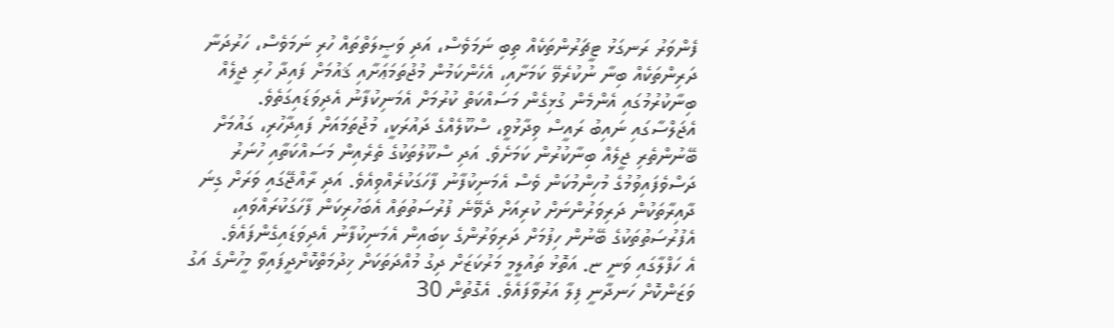ފެންވަރު ރަނގަޅު ޓީޗަރުންތަކެއް ތިބި ނަމަވެސް، އަދި ވަޞީލަތްތައް ހުރި ނަމަވެސް، ހަރުދަނާ ދަރިންތަކެއް ބިނާ ނުކުރެވޭ ކަމަށާއި، އެހެންކަމުން މުޖުތަމަޢަށާއި ޤައުމަށް ފައިދާ ހުރި ޖީލެއް ބިނާކުރުމުގައި އެންމެން ގުޅިގެން މަސައްކަތް ކުރުމަށް އެމަނިކުފާނު އެދިވަޑައިގަތެވެ.
އެޖަލްސާގައި ނައިބު ރައީސް ވިދާޅުވީ، ސްކޫލެއްގެ ދައުރަކީ، މުޖުތަމައަށް ފައިދާހުރި، ގައުމަށް ބޭނުންތެރި ޖީލެއް ބިނާކުރުން ކަމަށެވެ. އަދި ސްކޫލުތަކުގެ ތެރެއިން މަސައްކަތާއި ހުނަރު ދަސްވެފައިވުމުގެ މުހިންމުކަން ވެސް އެމަނިކުފާނު ފާހަގަކުރެއްވިއެވެ. އަދި ރާއްޖޭގައި ވަރަށް ގިނަ ދާއިރާތަކުން ދަރިވަރުންނަށް ކުރިއަށް ދެވޭނެ ފުރުސަތުތައް އެބަހުރިކަން ފާހަގަކުރައްވައި، އެފުރުސަތުތަކުގެ ބޭނުން ހިފުމަށް ދަރިވަރުންގެ ކިބައިން އެމަނިކުފާނު އެދިވަޑައިގެންފައެވެ.
އެ ހަފްލާގައި ވަނީ ޏ. އަތޮޅު ތައުލީމީ މަރުކަޒަށް ދިގު މުއްދަތަކަށް ޚިދުމަތްކޮށްދީފައިވާ މީހުންގެ އަގު ވަޒަންކޮށް ހަނދާނީ ފިލާ އަރުވާފައެވެ. އެގޮތުން 30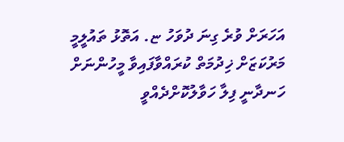އަހަރަށް ވުރެ ގިނަ ދުވަހު ޏ. އަތޮޅު ތައުލީމީ މަރުކަޒަށް ޚިދުމަތް ކުރައްވާފައިވާ މީހުންނަށް ހަނދާނީ ފިލާ ހަވާލުކޮށްދެއްވީ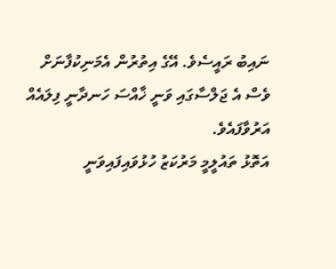ނައިބު ރައީސެވެ. އޭގެ އިތުރުން އެމަނިކުފާނަށް ވެސް އެ ޖަލްސާގައި ވަނީ ޚާއްސަ ހަނދާނީ ފިލައެއް އަރުވާފައެވެ.
އަތޮޅު ތައުލީމީ މަރުކަޒު ހުޅުވައިފައިވަނީ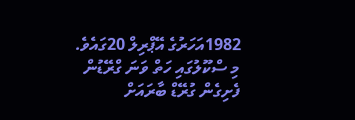1982އަހަރުގެ އޭޕްރިލް 20ގައެވެ. މި ސްކޫލުގައި ހަތް ވަނަ ގްރޭޑުން ފެށިގެން ގުރޭޑް ބާރައަށް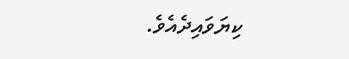ކިޔަވައިދެއެވެ.